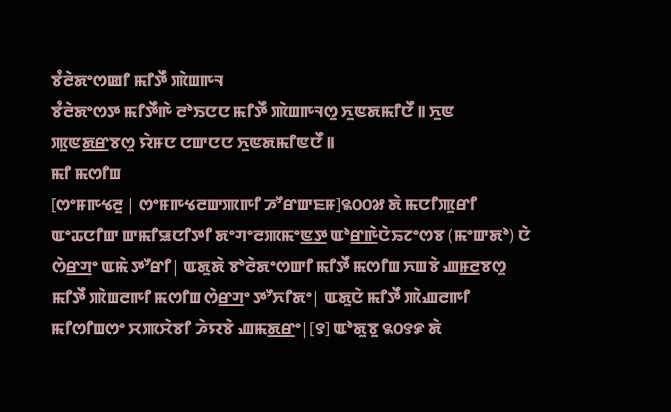ꯕꯪꯂꯥꯗꯦꯁꯀꯤ ꯃꯤꯇꯩ ꯄꯥꯡꯒꯜ
ꯕꯪꯂꯥꯗꯦꯁꯇ ꯃꯤꯇꯩꯒꯥ ꯂꯣꯏꯅꯅ ꯃꯤꯇꯩ ꯄꯥꯡꯒꯜꯁꯨ ꯈꯨꯟꯗꯃꯤꯅꯩ ꯫ ꯈꯨꯟ ꯄꯨꯟꯗ꯭ꯔꯕꯁꯨ ꯌꯥꯝꯅ ꯅꯛꯅꯅ ꯈꯨꯟꯗꯃꯤꯟꯅꯩ ꯫
ꯃꯤ ꯃꯁꯤꯡ
[ꯁꯦꯝꯒꯠꯂꯨ | ꯁꯦꯝꯒꯠꯂꯛꯄꯒꯤ ꯍꯧꯔꯛꯐꯝ]꯲꯰꯰꯷ ꯗꯥ ꯃꯅꯤꯄꯨꯔꯤ ꯑꯦꯊꯅꯤꯛ ꯛꯃꯤꯎꯅꯤꯇꯤ ꯗꯦꯚꯦꯂꯄꯃꯦꯟ꯭ꯇ ꯑꯣꯔ꯭ꯒꯥꯅꯥꯢꯖꯦꯁꯕ (ꯃꯦꯛꯗꯣ) ꯅꯥ ꯁꯥꯔ꯭ꯚꯦ ꯑꯃꯥ ꯇꯧꯔꯤ| ꯑꯗꯨꯗꯥ ꯕꯣꯂꯥꯗꯦꯁꯛꯤ ꯃꯤꯇꯩ ꯃꯁꯤꯡ ꯈꯡꯕꯥ ꯉꯝ꯭ꯂꯕꯁꯨ ꯃꯤꯇꯩ ꯄꯥꯡꯂꯒꯤ ꯃꯁꯤꯡ ꯁꯥꯔ꯭ꯚꯦ ꯇꯧꯈꯤꯗꯦ| ꯑꯗꯨꯅꯥ ꯃꯤꯇꯩ ꯄꯥꯉꯂꯒꯤ ꯃꯤꯁꯤꯡꯁꯦ ꯆꯄꯆꯥꯕꯤ ꯍꯥꯌꯕꯥ ꯉꯃꯗ꯭ꯔꯦ|[꯱] ꯑꯣꯗꯨꯕꯨ ꯲꯰꯱꯹ ꯗꯥ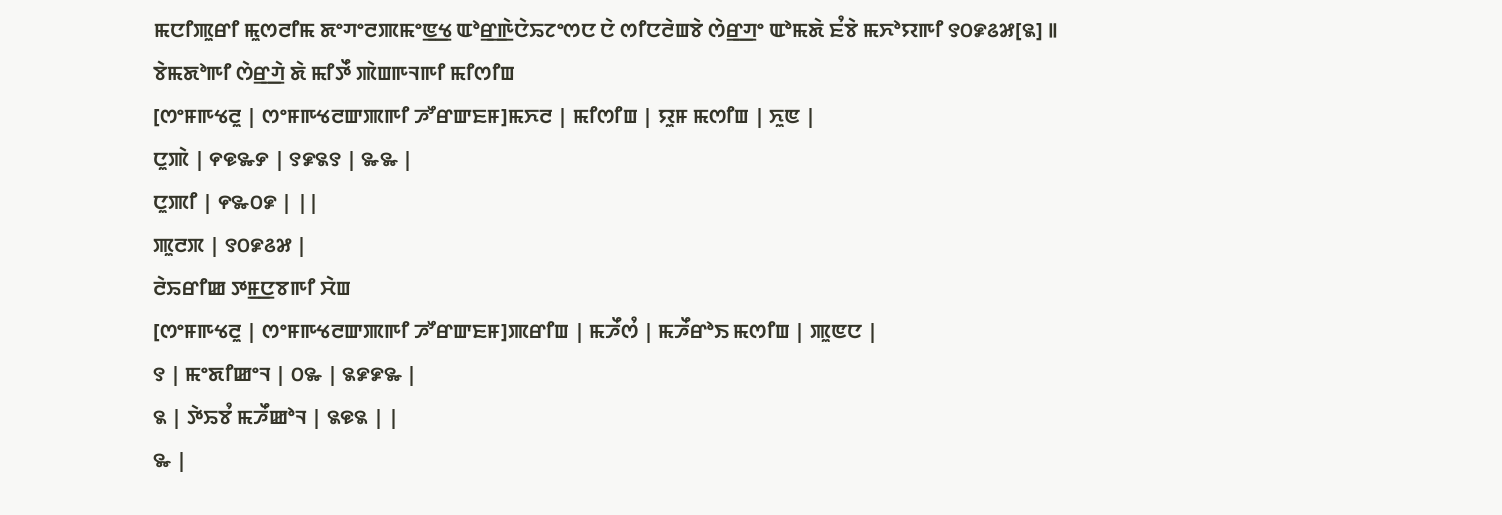ꯃꯅꯤꯄꯨꯔꯤ ꯃꯨꯁꯂꯤꯃ ꯗꯦꯚꯦꯂꯄꯃꯦꯟ꯭ꯠ ꯑꯣꯔ꯭ꯒꯥꯅꯥꯢꯖꯦꯁꯅ ꯅꯥ ꯁꯤꯅꯂꯥꯡꯕꯥ ꯁꯥꯔ꯭ꯚꯦ ꯑꯣꯃꯗꯥ ꯐꯪꯕꯥ ꯃꯈꯣꯌꯒꯤ ꯱꯰꯹꯴꯷[꯲] ꯫
ꯕꯥꯃꯗꯣꯒꯤ ꯁꯥꯔ꯭ꯚꯥ ꯗꯥ ꯃꯤꯇꯩ ꯄꯥꯡꯒꯜꯒꯤ ꯃꯤꯁꯤꯡ
[ꯁꯦꯝꯒꯠꯂꯨ | ꯁꯦꯝꯒꯠꯂꯛꯄꯒꯤ ꯍꯧꯔꯛꯐꯝ]ꯃꯈꯂ | ꯃꯤꯁꯤꯡ | ꯌꯨꯝ ꯃꯁꯤꯡ | ꯈꯨꯟ |
ꯅꯨꯄꯥ | ꯵꯶꯳꯸ | ꯱꯹꯲꯱ | ꯳꯳ |
ꯅꯨꯄꯤ | ꯵꯳꯰꯹ | ||
ꯄꯨꯂꯞ | ꯱꯰꯹꯴꯷ |
ꯂꯥꯢꯔꯤꯀ ꯇꯝ꯭ꯅꯕꯒꯤ ꯆꯥꯡ
[ꯁꯦꯝꯒꯠꯂꯨ | ꯁꯦꯝꯒꯠꯂꯛꯄꯒꯤ ꯍꯧꯔꯛꯐꯝ]ꯄꯔꯤꯡ | ꯃꯍꯩꯁꯪ | ꯃꯍꯩꯔꯣꯏ ꯃꯁꯤꯡ | ꯄꯨꯟꯅ |
꯱ | ꯃꯦꯗꯤꯀꯦꯜ | ꯰꯳ | ꯲꯹꯹꯳ |
꯲ | ꯇꯥꯢꯕꯪ ꯃꯍꯩꯀꯣꯜ | ꯲꯶꯲ | |
꯳ |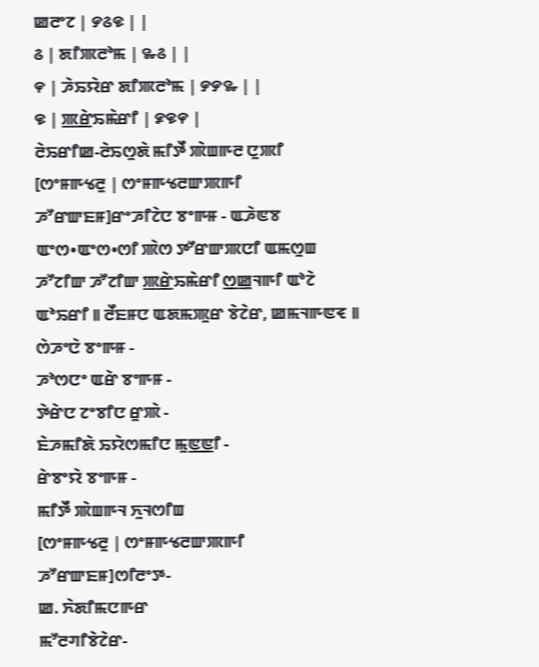ꯀꯂꯦꯖ | ꯸꯴꯶ | |
꯴ | ꯗꯤꯄꯂꯣꯃ | ꯳꯴ | |
꯵ | ꯍꯥꯢꯌꯥꯔ ꯗꯤꯄꯂꯣꯃ | ꯸꯸꯳ | |
꯶ | ꯄ꯭ꯔꯥꯢꯃꯥꯔꯤ | ꯹꯶꯵ |
ꯂꯥꯢꯔꯤꯀ-ꯂꯥꯢꯁꯨꯗꯥ ꯃꯤꯇꯩ ꯄꯥꯡꯒꯂ ꯅꯨꯄꯤ
[ꯁꯦꯝꯒꯠꯂꯨ | ꯁꯦꯝꯒꯠꯂꯛꯄꯒꯤ ꯍꯧꯔꯛꯐꯝ]ꯔꯦꯍꯤꯖꯥꯅ ꯕꯦꯒꯝ - ꯑꯍꯥꯟꯕ ꯑꯦꯁ•ꯑꯦꯁ•ꯁꯤ ꯄꯥꯁ ꯇꯧꯔꯛꯄꯅꯤ ꯑꯃꯁꯨꯡ ꯍꯧꯖꯤꯛ ꯍꯧꯖꯤꯛ ꯄ꯭ꯔꯥꯢꯃꯥꯔꯤ ꯁ꯭ꯀꯨꯜꯒꯤ ꯑꯣꯖꯥ ꯑꯣꯢꯔꯤ ꯫ ꯂꯩꯐꯝꯅ ꯑꯗꯃꯄꯨꯔ ꯕꯥꯖꯥꯔ, ꯀꯃꯜꯒꯟꯓ ꯫
ꯁꯥꯍꯦꯅꯥ ꯕꯦꯒꯝ -
ꯍꯣꯁꯅꯦ ꯑꯔꯥ ꯕꯦꯒꯝ -
ꯇꯥꯔꯥꯅ ꯖꯦꯕꯤꯅ ꯔꯨꯄꯥ -
ꯐꯥꯍꯃꯤꯗꯥ ꯢꯌꯥꯁꯃꯤꯅ ꯃꯨꯟ꯭ꯟꯤ -
ꯔꯥꯕꯦꯌꯥ ꯕꯦꯒꯝ -
ꯃꯤꯇꯩ ꯄꯥꯡꯒꯜ ꯈꯨꯜꯁꯤꯡ
[ꯁꯦꯝꯒꯠꯂꯨ | ꯁꯦꯝꯒꯠꯂꯛꯄꯒꯤ ꯍꯧꯔꯛꯐꯝ]ꯁꯤꯂꯦꯇ-
ꯀ. ꯈꯥꯗꯤꯃꯅꯒꯔ
ꯃꯧꯂꯚꯤꯕꯥꯖꯥꯔ-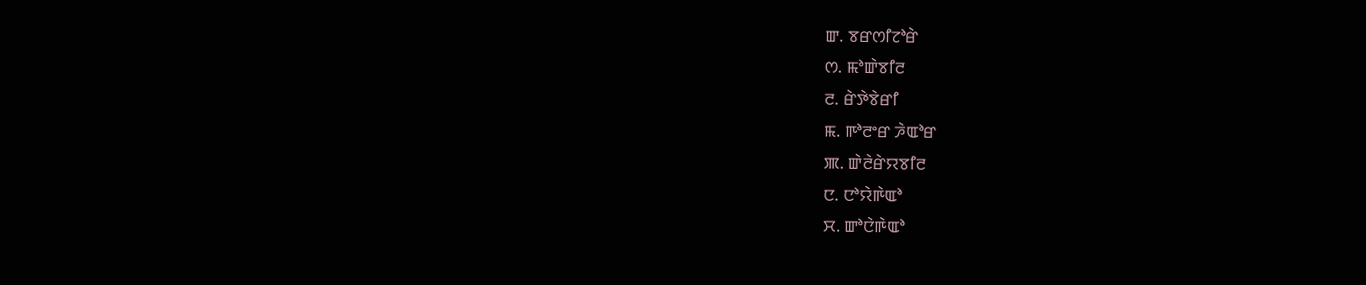ꯛ. ꯕꯔꯁꯤꯖꯣꯔꯥ
ꯁ. ꯃꯣꯛꯥꯕꯤꯂ
ꯂ. ꯔꯥꯇꯥꯕꯥꯔꯤ
ꯃ. ꯒꯣꯂꯦꯔ ꯍꯥꯑꯣꯔ
ꯄ. ꯛꯥꯂꯥꯔꯥꯌꯕꯤꯂ
ꯅ. ꯅꯣꯌꯥꯒꯥꯑꯣ
ꯆ. ꯛꯣꯅꯥꯒꯥꯑꯣ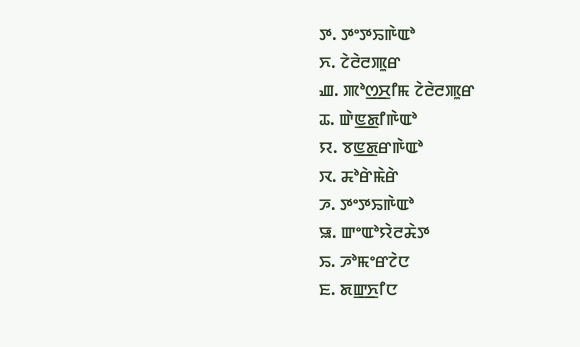ꯇ. ꯇꯦꯇꯢꯒꯥꯑꯣ
ꯈ. ꯖꯥꯂꯥꯂꯄꯨꯔ
ꯉ. ꯄꯣꯁ꯭ꯆꯤꯃ ꯖꯥꯂꯥꯂꯄꯨꯔ
ꯊ. ꯛꯥꯟ꯭ꯗꯤꯒꯥꯑꯣ
ꯌ. ꯕꯟ꯭ꯗꯔꯒꯥꯑꯣ
ꯋ. ꯘꯣꯔꯥꯃꯥꯔꯥ
ꯍ. ꯇꯦꯇꯢꯒꯥꯑꯣ
ꯎ. ꯛꯦꯑꯣꯌꯥꯂꯘꯥꯇ
ꯢ. ꯍꯣꯃꯦꯔꯖꯥꯅ
ꯐ. ꯗꯛ꯭ꯈꯤꯅ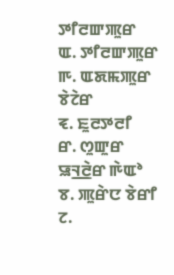ꯇꯤꯂꯛꯄꯨꯔ
ꯑ. ꯇꯤꯂꯛꯄꯨꯔ
ꯒ. ꯑꯗꯃꯄꯨꯔ ꯕꯥꯖꯥꯔ
ꯓ. ꯐꯨꯂꯇꯂꯤ
ꯔ. ꯁꯨꯛꯨꯔ ꯎꯜ꯭ꯂꯥꯔ ꯒꯥꯑꯣ
ꯕ. ꯄꯨꯔꯥꯅ ꯕꯥꯔꯤ
ꯖ.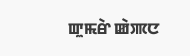ꯛꯨꯃꯔꯥ ꯀꯥꯄꯅ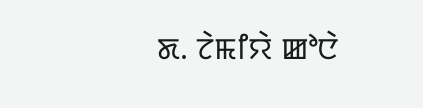ꯗ. ꯖꯥꯃꯤꯌꯥ ꯀꯣꯅꯥ